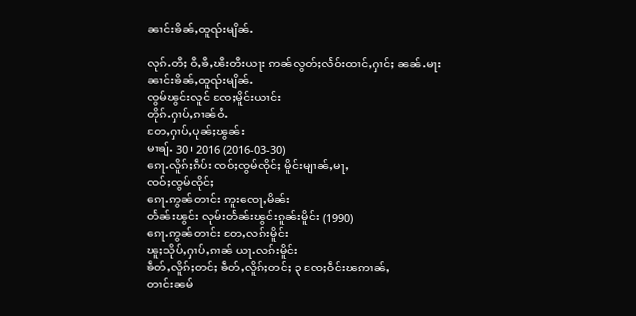ၼၢင်းၶိၼ်ႇထူၺ်းမျိၼ်ႉ

လုၵ်ႉတီႈ ဝီႇၶီႇၽီးတီးယႃး ဢၼ်လွတ်ႈလႅဝ်းထၢင်ႇႁၢင်ႈ ၼၼ်ႉမႃး
ၼၢင်းၶိၼ်ႇထူၺ်းမျိၼ်ႉ
ၸွမ်ၽွင်းလူင် ၸႄႈမိူင်းယၢင်း
တိုၵ်ႉႁၢပ်ႇၵၢၼ်ဝႆႉ
တႄႇႁၢပ်ႇပုၼ်ႈၽွၼ်း
မၢၶျ်ႉ 30၊ 2016 (2016-03-30)
ၵေႃႉလိူၵ်ႈၵဵပ်း ၸဝ်ႈၸွမ်ၸိုင်ႈ မိူင်းမျၢၼ်ႇမႃႇ
ၸဝ်ႈၸွမ်ၸိုင်ႈ
ၵေႃႉဢွၼ်တၢင်း ဢူးၸေႃႇမိၼ်း
တႅၼ်းၽွင်း လုမ်းတႅၼ်းၽွင်းၵူၼ်းမိူင်း (1990)
ၵေႃႉဢွၼ်တၢင်း တႄႇလၵ်းမိူင်း
ၽူႈသိုပ်ႇႁၢပ်ႇၵၢၼ် ယႃႉလၵ်းမိူင်း
ၶဵတ်ႇလိူၵ်ႈတင်ႈ ၶဵတ်ႇလိူၵ်ႈတင်ႈ ၃ ၸႄႈဝဵင်းၽဢၢၼ်ႇ
တၢင်းၼမ်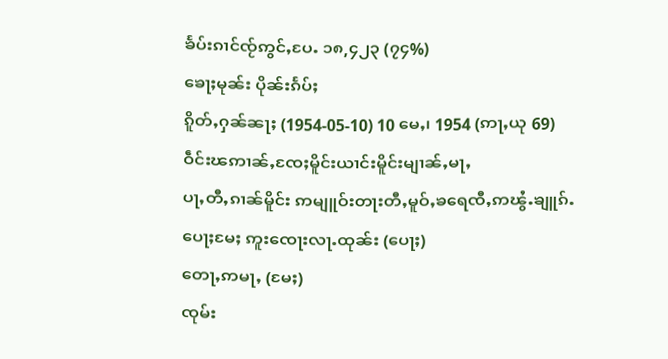ၶႅပ်းၵၢင်ၸႂ်ဢွင်ႇပႄႉ ၁၈,၄၂၃ (၇၄%)
ၶေႃႈမုၼ်း ပိုၼ်းၵႅပ်ႈ
ၵိူတ်ႇႁၼ်ၼႃႈ (1954-05-10) 10 မေႇ၊ 1954 (ဢႃႇယု 69)
ဝဵင်းၽဢၢၼ်ႇၸႄႈမိူင်းယၢင်းမိူင်းမျၢၼ်ႇမႃႇ
ပႃႇတီႇၵၢၼ်မိူင်း ဢမျူဝ်းတႃးတီႇမူဝ်ႇၶရေၸီႇဢၽွႆႉၶျူၵ်ႉ
ပေႃႈမႄႈ ဢူးၸေႃးလႃႉထုၼ်း (ပေႃႈ)
တေႃႇဢမႃႇ (မႄႈ)
ၸုမ်း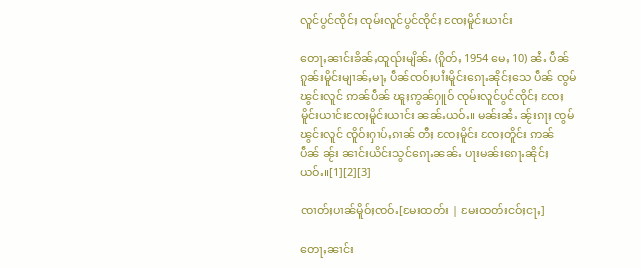လူင်ပွင်ၸိုင်ႈ ၸုမ်းလူင်ပွင်ၸိုင်ႈ ၸႄႈမိူင်းယၢင်း

တေႃႇၼၢင်းၶိၼ်ႇထူၺ်းမျိၼ်ႉ (ၵိူတ်ႇ 1954 မေႇ 10) ၼႆႉ ပဵၼ်ၵူၼ်းမိူင်းမျၢၼ်ႇမႃႇ ပဵၼ်ၸဝ်ႈပၢႆးမိူင်းၵေႃႉၼိုင်ႈသေ ပဵၼ် ၸွမ်ၽွင်းလူင် ဢၼ်ပဵၼ် ၽူႈဢွၼ်ႁူဝ် ၸုမ်းလူင်ပွင်ၸိုင်ႈ ၸႄႈမိူင်းယၢင်းၸႄႈမိူင်းယၢင်း ၼၼ်ႉယဝ်ႉ။ မၼ်းၼႆႉ ၼႂ်းၵႃႈ ၸွမ်ၽွင်းလူင် ၸိူဝ်းႁၢပ်ႇၵၢၼ် တီႈ ၸႄႈမိူင်း ၸႄႈတိူင်း ဢၼ်ပဵၼ် ၼႂ်း ၼၢင်းယိင်းသွင်ၵေႃႉၼၼ်ႉ ပႃးမၼ်းၵေႃႉၼိုင်ႈယဝ်ႉ။[1][2][3]

ၸၢတ်ႈပၢၼ်မိူဝ်ႈၸဝ်ႉ[မႄးထတ်း | မႄးထတ်းငဝ်ႈငႃႇ]

တေႃႇၼၢင်း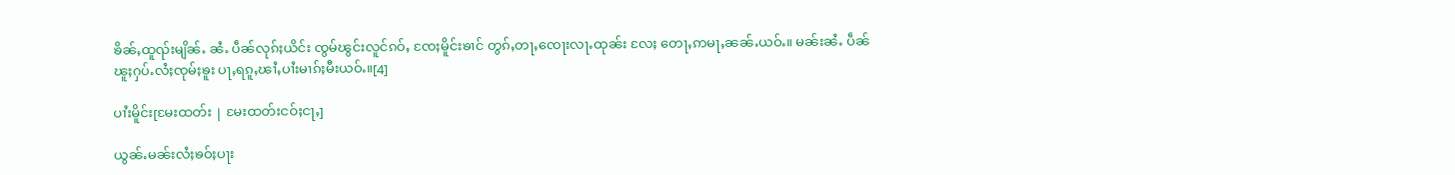ၶိၼ်ႇထူၺ်းမျိၼ်ႉ ၼႆႉ ပဵၼ်လုၵ်ႈယိင်း ၸွမ်ၽွင်းလူင်ၵဝ်ႇ ၸႄႈမိူင်းၶၢင် တွၵ်ႇတႃႇၸေႃးလႃႉထုၼ်း လႄႈ တေႃႇဢမႃႇၼၼ်ႉယဝ်ႉ။ မၼ်းၼႆႉ ပဵၼ် ၽူႈႁပ်ႉလႆႈၸုမ်ႈၶူး ပႃႇရၵူႇၽၢႆႇပၢႆးမၢၵ်ႈမီးယဝ်ႉ။[4]

ပၢႆးမိူင်း[မႄးထတ်း | မႄးထတ်းငဝ်ႈငႃႇ]

ယွၼ်ႉမၼ်းလႆႈၶဝ်ႈပႃး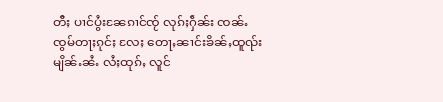တီႈ ပၢင်ပွႆးၼႄၵၢင်ၸႂ် လုၵ်ႈႁဵၼ်း ၸၼ်ႉၸွမ်တႃႈၵုင်ႈ လႄႈ တေႃႇၼၢင်းၶိၼ်ႇထူၺ်းမျိၼ်ႉၼႆႉ လႆႈထုၵ်ႇ လူင်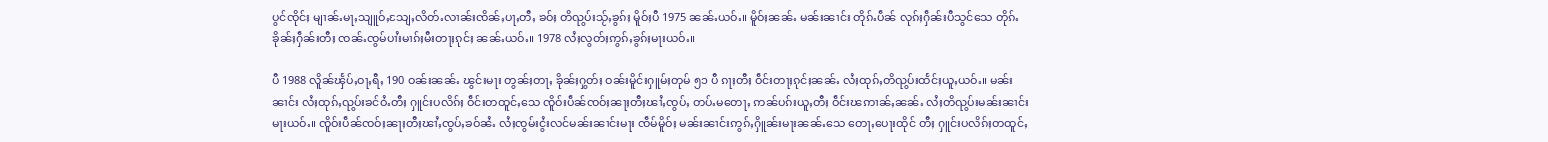ပွင်ၸိုင်ႈ မျၢၼ်ႉမႃႇသျူဝ်ႇသျႄႇလိတ်ႉလၢၼ်းၸိၼ်ႇပႃႇတီႇ ၶဝ်ႈ တိၺွပ်းသႂ်ႇၶွၵ်ႈ မိူဝ်ႈပီ 1975 ၼၼ်ႉယဝ်ႉ။ မိူဝ်ႈၼၼ်ႉ မၼ်းၼၢင်း တိုၵ်ႉပဵၼ် လုၵ်ႈႁဵၼ်းပီသွင်သေ တိုၵ်ႉၶိုၼ်ႈႁဵၼ်းတီႈ ၸၼ်ႉၸွမ်ပၢႆးမၢၵ်ႈမီးတႃႈၵုင်ႈ ၼၼ်ႉယဝ်ႉ။ 1978 လႆႈလွတ်ႈဢွၵ်ႇၶွၵ်ႈမႃးယဝ်ႉ။

ပီ 1988 လိူၼ်ၾႅပ်ႇဝႃႇရီႇ 190 ဝၼ်းၼၼ်ႉ ၽွင်းမႃး တွၼ်ႈတႃႇ ၶိုၼ်ႈႁွတ်ႈ ဝၼ်းမိူင်းႁူမ်ႈတုမ် ၅၁ ပီ ၵႃႈတီႈ ဝဵင်းတႃႈၵုင်ႈၼၼ်ႉ လႆႈထုၵ်ႇတိၺွပ်းထႅင်ႈယူႇယဝ်ႉ။ မၼ်းၼၢင်း လႆႈထုၵ်ႇၺွပ်းၶင်ဝႆႉတီႈ ႁူင်းပလိၵ်ႈ ဝဵင်းတထူင်ႇသေ ၸိူဝ်းပဵၼ်ၸဝ်ႈၼႃႈတီႈၽၢႆႇၸွပ်ႇ တပ်ႉမတေႃႇ ဢၼ်ပၵ်းယူႇတီႈ ဝဵင်းၽဢၢၼ်ႇၼၼ်ႉ လႆႈတိၺွပ်းမၼ်းၼၢင်းမႃးယဝ်ႉ။ ၸိူဝ်းပဵၼ်ၸဝ်ႈၼႃႈတီႈၽၢႆႇၸွပ်ႇၶဝ်ၼႆႉ လႆႈၸွမ်းငွႆးလင်မၼ်းၼၢင်းမႃး ၸဵမ်မိူဝ်ႈ မၼ်းၼၢင်းဢွၵ်ႇႁိူၼ်းမႃးၼၼ်ႉသေ တေႃႇပေႃးထိုင် တီႈ ႁူင်းပလိၵ်ႈတထူင်ႇ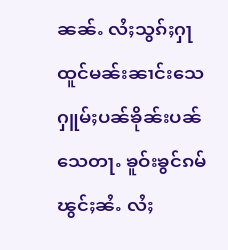ၼၼ်ႉ လႆႈသွၵ်ႈႁႃထူင်မၼ်းၼၢင်းသေ ႁူမ်ႈပၼ်ၶိုၼ်းပၼ်သေတႃႉ ၶူဝ်းၶွင်ၵမ်ၽွင်ႈၼႆႉ လႆႈ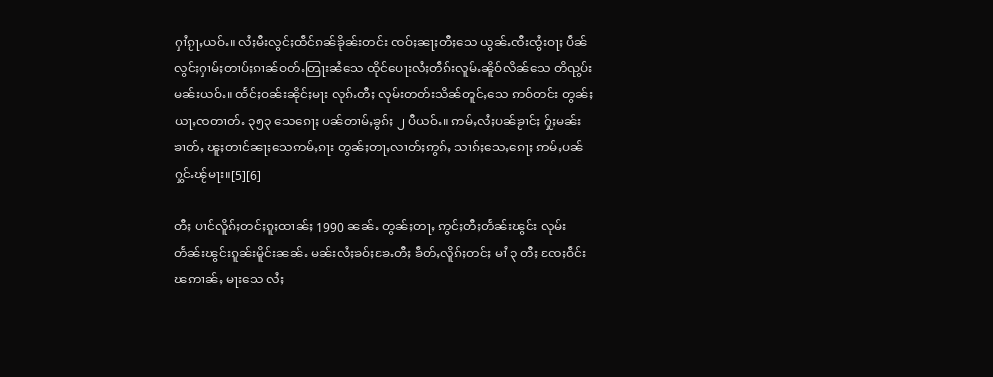ႁၢႆၵႂႃႇယဝ်ႉ။ လႆႈမီးလွင်ႈထဵင်ၵၼ်ၶိုၼ်းတင်း ၸဝ်ႈၼႃႈတီႈသေ ယွၼ်ႉၸီးၸွႆးဝႃႈ ပဵၼ်လွင်ႈႁၢမ်ႈတၢပ်ႈၵၢၼ်ဝတ်ႉတြႃးၼႆသေ ထိုင်ပေႃးလႆႈတဵၵ်းလူမ်ႉၼိူဝ်လိၼ်သေ တိၺွပ်းမၼ်းယဝ်ႉ။ ထႅင်ႈဝၼ်းၼိုင်ႈမႃး လုၵ်ႉတီႈ လုမ်းတတ်းသိၼ်တူင်ႇသေ ဢဝ်တင်း တွၼ်ႈယႃႇၸတၢတ်ႉ ၃၅၃ သေၵေႃႈ ပၼ်တၢမ်ႇၶွၵ်ႈ ၂ ပီယဝ်ႉ။ ဢမ်ႇလႆႈပၼ်ၶႂၢင်ႈ ႁႂ်ႈမၼ်းၶၢတ်ႇ ၽူႈတၢင်ၼႃႈသေဢမ်ႇၵႃး တွၼ်ႈတႃႇလၢတ်ႈဢွၵ်ႇ သၢၵ်ႈသေႇၵေႃႈ ဢမ်ႇပၼ်ႁွင်ႉၽႂ်မႃး။[5][6]

တီႈ ပၢင်လိူၵ်ႈတင်ႈၵူႈထၢၼ်ႈ 1990 ၼၼ်ႉ တွၼ်ႈတႃႇ ဢွင်ႈတီႈတႅၼ်းၽွင်း လုမ်းတႅၼ်းၽွင်းၵူၼ်းမိူင်းၼၼ်ႉ မၼ်းလႆႈၶဝ်ႈၶႄႉတီႈ ၶဵတ်ႇလိူၵ်ႈတင်ႈ မၢႆ ၃ တီႈ ၸႄႈဝဵင်းၽဢၢၼ်ႇ မႃးသေ လႆႈ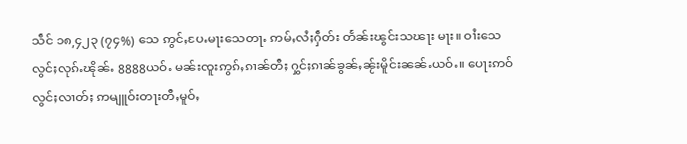သဵင် ၁၈,၄၂၃ (၇၄%) သေ ဢွင်ႇပႄႉမႃးသေတႃႉ ဢမ်ႇလႆႈႁဵတ်း တႅၼ်းၽွင်းသၽႃး မႃး။ ဝၢႆးသေ လွင်ႈလုၵ်ႉၽိုၼ်ႉ 8888ယဝ်ႉ မၼ်းၸူးဢွၵ်ႇၵၢၼ်တီႈ ႁွင်ႈၵၢၼ်ၶွၼ်ႇၼႂ်းမိူင်းၼၼ်ႉယဝ်ႉ။ ပေႃးဢဝ်လွင်ႈလၢတ်ႈ ဢမျူဝ်းတႃးတီႇမူဝ်ႇ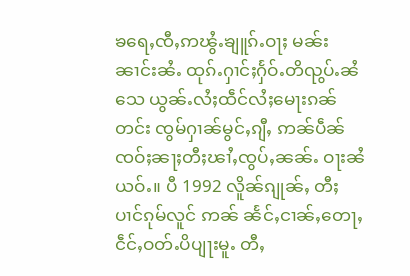ၶရေႇၸီႇဢၽွႆႉၶျူၵ်ႉဝႃႈ မၼ်းၼၢင်းၼႆႉ ထုၵ်ႉႁၢင်ႈႁႅဝ်ႉတိၺွပ်ႉၼႆသေ ယွၼ်ႉလႆႈထဵင်လႆႈမေႃးၵၼ်တင်း ၸွမ်ႁၢၼ်မွင်ႇၵျီႇ ဢၼ်ပဵၼ် ၸဝ်ႈၼႃႈတီႈၽၢႆႇၸွပ်ႇၼၼ်ႉ ဝႃးၼႆယဝ်ႉ။ ပီ 1992 လိူၼ်ၵျုၼ်ႇ တီႈ ပၢင်ၵုမ်လူင် ဢၼ် ၼႅင်ႇငၢၼ်ႇတေႃႇ ငဵင်ႇဝတ်ႉပိပျႃးမူႉ တီႇ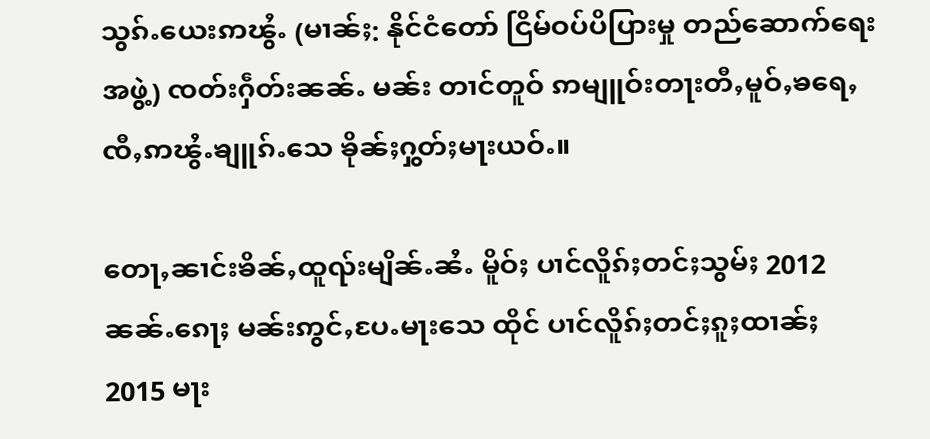သွၵ်ႉယေးဢၽွႆႉ (မၢၼ်ႈ: နိုင်ငံတော် ငြိမ်ဝပ်ပိပြားမှု တည်ဆောက်ရေးအဖွဲ့) ၸတ်းႁဵတ်းၼၼ်ႉ မၼ်း တၢင်တူဝ် ဢမျူဝ်းတႃးတီႇမူဝ်ႇၶရေႇၸီႇဢၽွႆႉၶျူၵ်ႉသေ ၶိုၼ်ႈႁွတ်ႈမႃးယဝ်ႉ။

တေႃႇၼၢင်းၶိၼ်ႇထူၺ်းမျိၼ်ႉၼႆႉ မိူဝ်ႈ ပၢင်လိူၵ်ႈတင်ႈသွမ်ႈ 2012 ၼၼ်ႉၵေႃႈ မၼ်းဢွင်ႇပႄႉမႃးသေ ထိုင် ပၢင်လိူၵ်ႈတင်ႈၵူႈထၢၼ်ႈ 2015 မႃး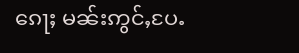ၵေႃႈ မၼ်းဢွင်ႇပႄႉ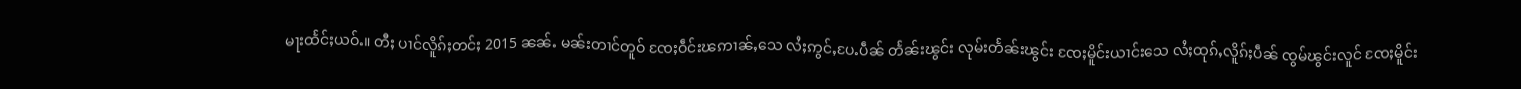မႃးထႅင်ႈယဝ်ႉ။ တီႈ ပၢင်လိူၵ်ႈတင်ႈ 2015 ၼၼ်ႉ မၼ်းတၢင်တူဝ် ၸႄႈဝဵင်းၽဢၢၼ်ႇသေ လႆႈဢွင်ႇပႄႉပဵၼ် တႅၼ်းၽွင်း လုမ်းတႅၼ်းၽွင်း ၸႄႈမိူင်းယၢင်းသေ လႆႈထုၵ်ႇလိူၵ်ႈပဵၼ် ၸွမ်ၽွင်းလူင် ၸႄႈမိူင်း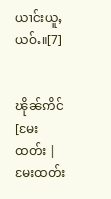ယၢင်းယူႇယဝ်ႉ။[7]


ၽိုၼ်ဢိင်[မႄးထတ်း | မႄးထတ်း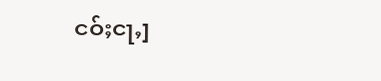ငဝ်ႈငႃႇ]